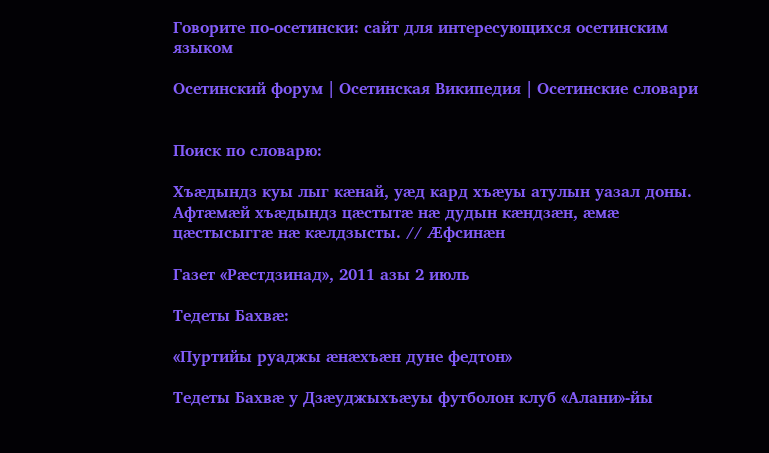Говорите по-осетински: сайт для интересующихся осетинским языком

Осетинский форум | Осетинская Википедия | Осетинские словари


Поиск по словарю:

Хъæдындз куы лыг кæнай, уæд кард хъæуы атулын уазал доны. Афтæмæй хъæдындз цæстытæ нæ дудын кæндзæн, æмæ цæстысыггæ нæ кæлдзысты. // Æфсинæн

Газет «Рæстдзинад», 2011 азы 2 июль

Тедеты Бахвæ:

«Пуртийы руаджы æнæхъæн дуне федтон»

Тедеты Бахвæ у Дзæуджыхъæуы футболон клуб «Алани»-йы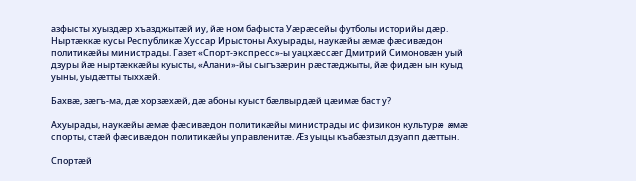азфысты хуыздæр хъазджытæй иу, йæ ном бафыста Уæрæсейы футболы историйы дæр. Ныртæккæ кусы Республикæ Хуссар Ирыстоны Ахуырады, наукæйы æмæ фæсивæдон политикæйы министрады. Газет «Спорт-экспресс»-ы уацхæссæг Дмитрий Симоновæн уый дзуры йæ ныртæккæйы куысты, «Алани»-йы сыгъзæрин рæстæджыты, йæ фидæн ын куыд уыны, уыдæтты тыххæй.

Бахвæ, зæгъ-ма, дæ хорзæхæй, дæ абоны куыст бæлвырдæй цæимæ баст у?

Ахуырады, наукæйы æмæ фæсивæдон политикæйы министрады ис физикон культурæ æмæ спорты, стæй фæсивæдон политикæйы управленитæ. Æз уыцы къабæзтыл дзуапп дæттын.

Спортæй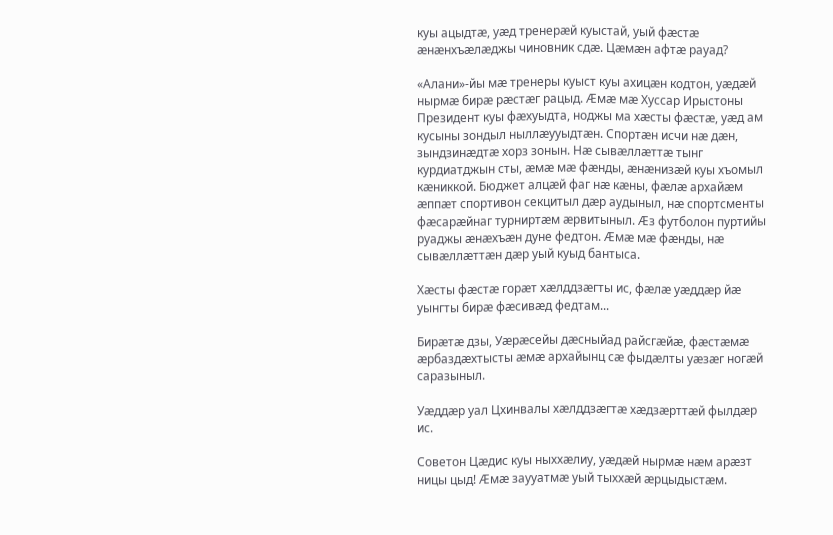куы ацыдтæ, уæд тренерæй куыстай, уый фæстæ æнæнхъæлæджы чиновник сдæ. Цæмæн афтæ рауад?

«Алани»-йы мæ тренеры куыст куы ахицæн кодтон, уæдæй нырмæ бирæ рæстæг рацыд. Æмæ мæ Хуссар Ирыстоны Президент куы фæхуыдта, ноджы ма хæсты фæстæ, уæд ам кусыны зондыл ныллæууыдтæн. Спортæн исчи нæ дæн, зындзинæдтæ хорз зонын. Нæ сывæллæттæ тынг курдиатджын сты, æмæ мæ фæнды, æнæнизæй куы хъомыл кæниккой. Бюджет алцæй фаг нæ кæны, фæлæ архайæм æппæт спортивон секцитыл дæр аудыныл, нæ спортсменты фæсарæйнаг турниртæм æрвитыныл. Æз футболон пуртийы руаджы æнæхъæн дуне федтон. Æмæ мæ фæнды, нæ сывæллæттæн дæр уый куыд бантыса.

Хæсты фæстæ горæт хæлддзæгты ис, фæлæ уæддæр йæ уынгты бирæ фæсивæд федтам...

Бирæтæ дзы, Уæрæсейы дæсныйад райсгæйæ, фæстæмæ æрбаздæхтысты æмæ архайынц сæ фыдæлты уæзæг ногæй саразыныл.

Уæддæр уал Цхинвалы хæлддзæгтæ хæдзæрттæй фылдæр ис.

Советон Цæдис куы ныххæлиу, уæдæй нырмæ нæм арæзт ницы цыд! Æмæ заууатмæ уый тыххæй æрцыдыстæм.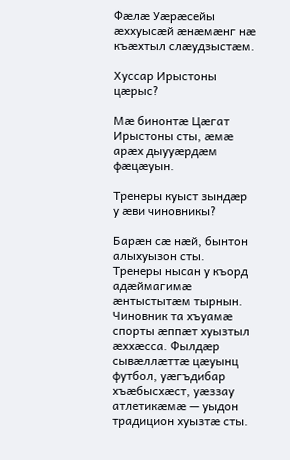Фæлæ Уæрæсейы æххуысæй æнæмæнг нæ къæхтыл слæудзыстæм.

Хуссар Ирыстоны цæрыс?

Мæ бинонтæ Цæгат Ирыстоны сты, æмæ арæх дыууæрдæм фæцæуын.

Тренеры куыст зындæр у æви чиновникы?

Барæн сæ нæй, бынтон алыхуызон сты. Тренеры нысан у къорд адæймагимæ æнтыстытæм тырнын. Чиновник та хъуамæ спорты æппæт хуызтыл æххæсса. Фылдæр сывæллæттæ цæуынц футбол, уæгъдибар хъæбысхæст, уæззау атлетикæмæ — уыдон традицион хуызтæ сты.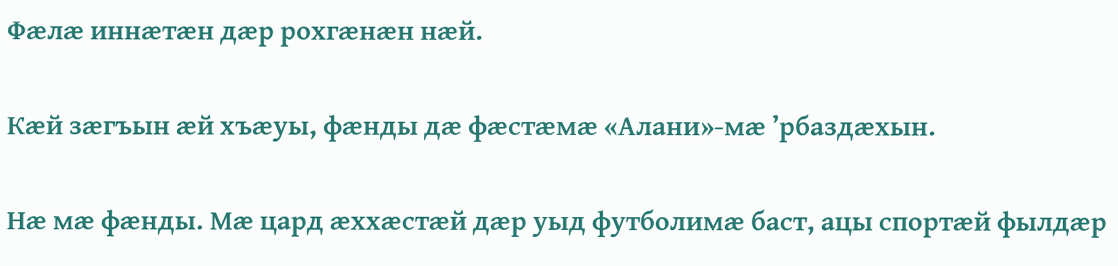Фæлæ иннæтæн дæр рохгæнæн нæй.

Кæй зæгъын æй хъæуы, фæнды дæ фæстæмæ «Алани»-мæ ’рбаздæхын.

Нæ мæ фæнды. Мæ цард æххæстæй дæр уыд футболимæ баст, ацы спортæй фылдæр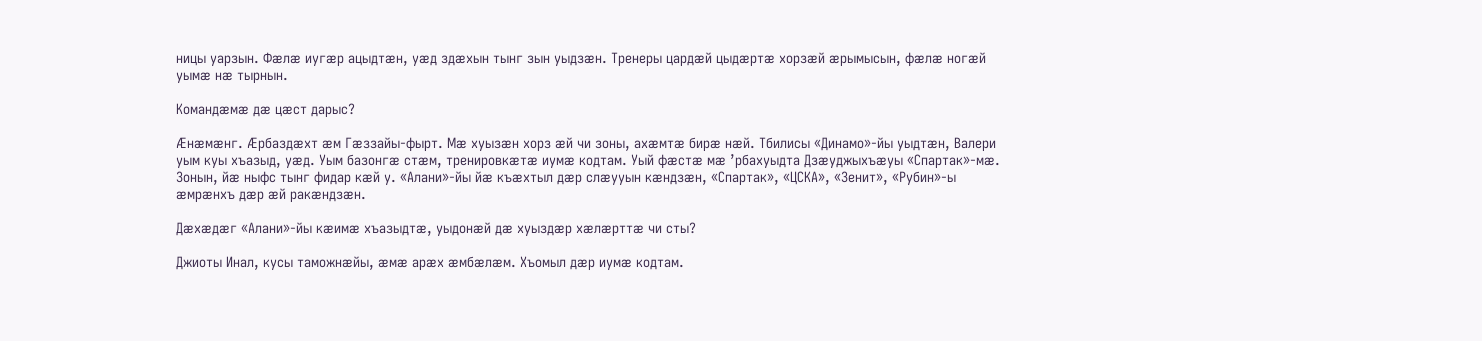ницы уарзын. Фæлæ иугæр ацыдтæн, уæд здæхын тынг зын уыдзæн. Тренеры цардæй цыдæртæ хорзæй æрымысын, фæлæ ногæй уымæ нæ тырнын.

Командæмæ дæ цæст дарыс?

Æнæмæнг. Æрбаздæхт æм Гæззайы-фырт. Мæ хуызæн хорз æй чи зоны, ахæмтæ бирæ нæй. Тбилисы «Динамо»-йы уыдтæн, Валери уым куы хъазыд, уæд. Уым базонгæ стæм, тренировкæтæ иумæ кодтам. Уый фæстæ мæ ’рбахуыдта Дзæуджыхъæуы «Спартак»-мæ. Зонын, йæ ныфс тынг фидар кæй у. «Алани»-йы йæ къæхтыл дæр слæууын кæндзæн, «Спартак», «ЦСКА», «Зенит», «Рубин»-ы æмрæнхъ дæр æй ракæндзæн.

Дæхæдæг «Алани»-йы кæимæ хъазыдтæ, уыдонæй дæ хуыздæр хæлæрттæ чи сты?

Джиоты Инал, кусы таможнæйы, æмæ арæх æмбæлæм. Хъомыл дæр иумæ кодтам.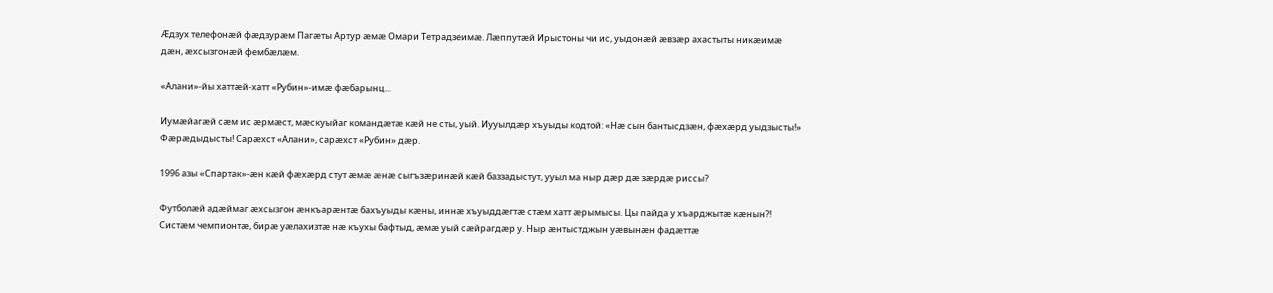Æдзух телефонæй фæдзурæм Пагæты Артур æмæ Омари Тетрадзеимæ. Лæппутæй Ирыстоны чи ис, уыдонæй æвзæр ахастыты никæимæ дæн, æхсызгонæй фембæлæм.

«Алани»-йы хаттæй-хатт «Рубин»-имæ фæбарынц...

Иумæйагæй сæм ис æрмæст, мæскуыйаг командæтæ кæй не сты, уый. Иууылдæр хъуыды кодтой: «Нæ сын бантысдзæн, фæхæрд уыдзысты!» Фæрæдыдысты! Сарæхст «Алани», сарæхст «Рубин» дæр.

1996 азы «Спартак»-æн кæй фæхæрд стут æмæ æнæ сыгъзæринæй кæй баззадыстут, ууыл ма ныр дæр дæ зæрдæ риссы?

Футболæй адæймаг æхсызгон æнкъарæнтæ бахъуыды кæны, иннæ хъуыддæгтæ стæм хатт æрымысы. Цы пайда у хъарджытæ кæнын?! Систæм чемпионтæ, бирæ уæлахизтæ нæ къухы бафтыд, æмæ уый сæйрагдæр у. Ныр æнтыстджын уæвынæн фадæттæ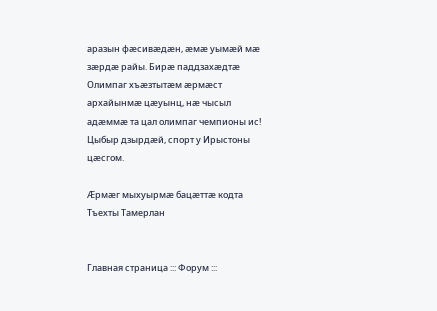аразын фæсивæдæн, æмæ уымæй мæ зæрдæ райы. Бирæ паддзахæдтæ Олимпаг хъæзтытæм æрмæст архайынмæ цæуынц, нæ чысыл адæммæ та цал олимпаг чемпионы ис! Цыбыр дзырдæй, спорт у Ирыстоны цæсгом.

Æрмæг мыхуырмæ бацæттæ кодта
Тъехты Тамерлан


Главная страница ::: Форум :::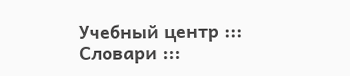Учебный центр ::: Словари :::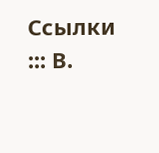Ссылки ::: В.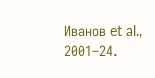Иванов et al., 2001–24.